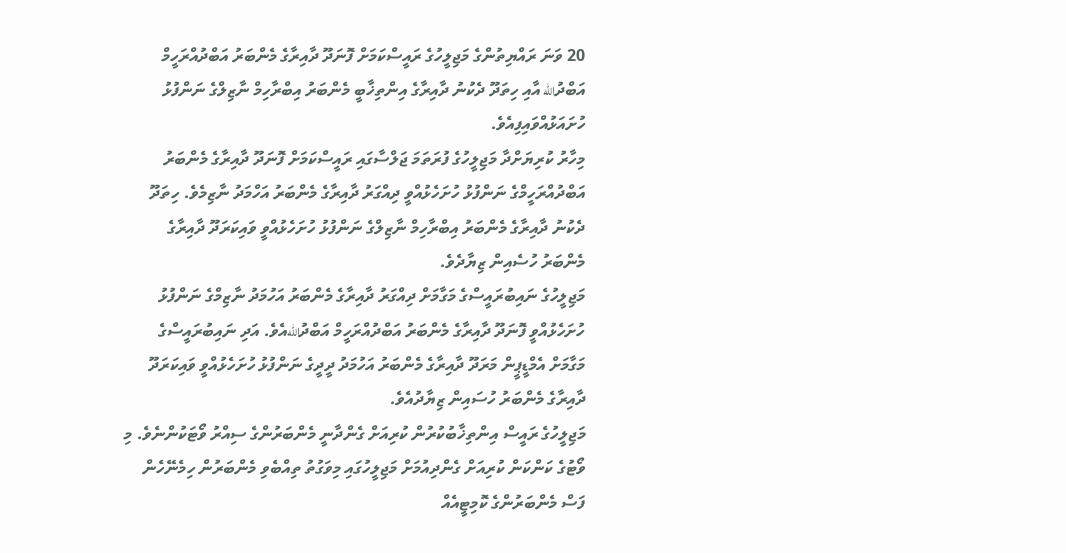20 ވަނަ ރައްޔިތުންގެ މަޖިލީހުގެ ރައީސްކަމަށް ފޮނަދޫ ދާއިރާގެ މެންބަރު އަބްދުއްރަހީމް އަބްދުالله އާއި ހިތަދޫ ދެކުނު ދާއިރާގެ އިންތިޚާބީ މެންބަރު އިބްރާހިމް ނާޒިލްގެ ނަންފުޅު ހުށައަޅުއްވައިފިއެވެ.
މިހާރު ކުރިޔަށްދާ މަޖިލީހުގެ ފުރަތަމަ ޖަލްސާގައި ރައީސްކަމަށް ފޮނަދޫ ދާއިރާގެ މެންބަރު އަބްދުއްރަހީމްގެ ނަންފުޅު ހުށަހެޅުއްވީ ދިއްގަރު ދާއިރާގެ މެންބަރު އަހްމަދު ނާޒިމެވެ. ހިތަދޫ ދެކުނު ދާއިރާގެ މެންބަރު އިބްރާހިމް ނާޒިލްގެ ނަންފުޅު ހުށަހެޅުއްވީ ވައިކަރަދޫ ދާއިރާގެ މެންބަރު ހުސެއިން ޒިޔާދެވެ.
މަޖިލީހުގެ ނައިބުރައީސްގެ މަގާމަށް ދިއްގަރު ދާއިރާގެ މެންބަރު އަހުމަދު ނާޒިމްގެ ނަންފުޅު ހުށަހެޅުއްވީ ފޮނަދޫ ދާއިރާގެ މެންބަރު އަބްދުއްރަހީމް އަބްދުاللهއެވެ. އަދި ނައިބުރައީސްގެ މަގާމަށް އެމްޑީޕީން މަރަދޫ ދާއިރާގެ މެންބަރު އަހުމަދު ދީދީގެ ނަންފުޅު ހުށަހެޅުއްވީ ވައިކަރަދޫ ދާއިރާގެ މެންބަރު ހުސައިން ޒިޔާދުއެވެ.
މަޖިލީހުގެ ރައީސް އިންތިޚާބުކުރުން ކުރިއަށް ގެންދާނީ މެންބަރުންގެ ސިއްރު ވޯޓަކުންނެވެ. މި ވޯޓުގެ ކަންކަން ކުރިއަށް ގެންދިއުމަށް މަޖިލީހުގައި މިވަގުތު ތިއްބެވި މެންބަރުން ހިމެނޭހެން ފަސް މެންބަރުންގެ ކޮމިޓީއެއް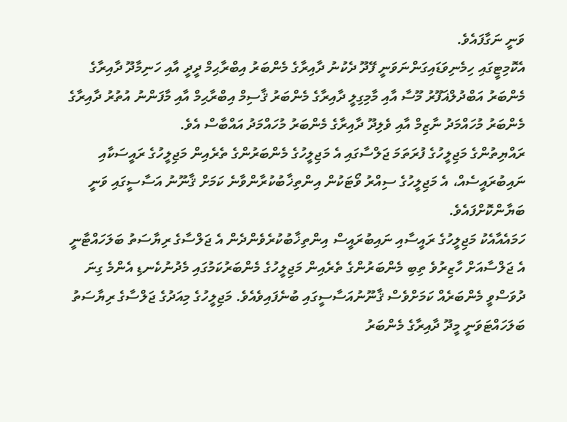ވަނީ ނަގާފައެވެ.
އެކޮމިޓީގައި ހިމެނިވަޑައިގަންނަވަނީ ފޭދޫ ދެކުނު ދާއިރާގެ މެންބަރު އިބްރާޙިމް ދީދީ އާއި ހަނިމާދޫ ދާއިރާގެ މެންބަރު އަބްދުލްޣަފޫރު މޫސާ އާއި މާމިގިލީ ދާއިރާގެ މެންބަރު ޤާސިމް އިބްރާޙިމް އާއި މާފަންނު އުތުރު ދާއިރާގެ މެންބަރު މުހައްމަދު ނާޒިމް އާއި ވެލިދޫ ދާއިރާގެ މެންބަރު މުހައްމަދު އައްބާސް އެވެ.
ރައްޔިތުންގެ މަޖިލީހުގެ ފުރަތަމަ ޖަލްސާގައި އެ މަޖިލީހުގެ މެންބަރުންގެ ތެރެއިން މަޖިލީހުގެ ރައީސަކާއި ނައިބުރައީސެއް، އެ މަޖިލީހުގެ ސިއްރު ވޯޓަކުން އިންތިޚާބުކުރާންވާނެ ކަމަށް ޤާނޫނު އަސާސީގައި ވަނީ ބަޔާންކޮށްފައެވެ.
ހަމައެއާއެކު މަޖިލީހުގެ ރައީސާއި ނައިބުރައީސް އިންތިޚާބުކުރެވެންދެން އެ ޖަލްސާގެ ރިޔާސަތު ބަލަހައްޓާނީ އެ ޖަލްސާއަށް ހާޒިރުވެ ތިބި މެންބަރުންގެ ތެރެއިން މަޖިލީހުގެ މެންބަރުކަމުގައި މެދުނުކެނޑި އެންމެ ގިނަ ދުވަސްވީ މެންބަރެއް ކަމަށްވެސް ޤާނޫނުއަސާސީގައި ބުނެފައިވެއެވެ. މަޖިލީހުގެ މިއަދުގެ ޖަލްސާގެ ރިޔާސަތު ބަލަހައްޓަވަނީ މީދޫ ދާއިރާގެ މެންބަރު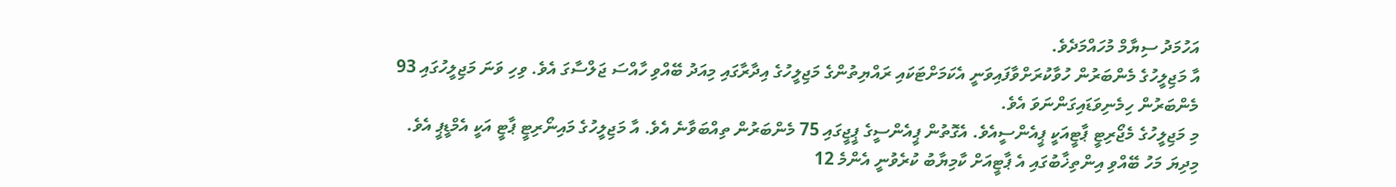އަހުމަދު ސިޔާމް މުހައްމަދެވެ.
އާ މަޖިލީހުގެ މެންބަރުން ހުވާކުރަށްވާފައިވަނީ އެކަމަށްޓަކައި ރައްޔިތުންގެ މަޖިލީހުގެ އިދާރާގައި މިއަދު ބޭއްވި ހާއްސަ ޖަލްސާގަ އެވެ. ވިހި ވަނަ މަޖިލީހުގައި 93 މެންބަރުން ހިމެނިވަޑައިގަންނަވަ އެވެ.
މި މަޖިލީހުގެ މެޖޯރިޓީ ޕާޓީއަކީ ޕީއެންސީއެވެ. އެގޮތުން ޕީއެންސީގެ ޕީޖީގައި 75 މެންބަރުން ތިއްބަވާނެ އެވެ. އާ މަޖިލީހުގެ މައިނޯރިޓީ ޕާޓީ އަކީ އެމްޑީޕީ އެވެ. މިދިޔަ މަހު ބޭއްވި އިންތިޚާބުގައި އެ ޕާޓީއަށް ކާމިޔާބު ކުރެވުނީ އެންމެ 12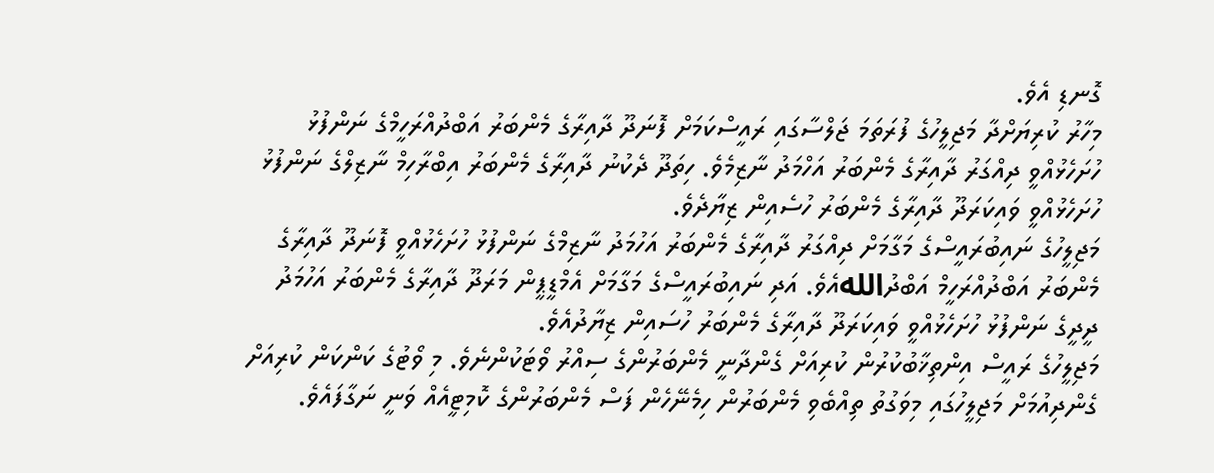ގޮނޑި އެވެ.
މިހާރު ކުރިޔަށްދާ މަޖިލީހުގެ ފުރަތަމަ ޖަލްސާގައި ރައީސްކަމަށް ފޮނަދޫ ދާއިރާގެ މެންބަރު އަބްދުއްރަހީމްގެ ނަންފުޅު ހުށަހެޅުއްވީ ދިއްގަރު ދާއިރާގެ މެންބަރު އަހްމަދު ނާޒިމެވެ. ހިތަދޫ ދެކުނު ދާއިރާގެ މެންބަރު އިބްރާހިމް ނާޒިލްގެ ނަންފުޅު ހުށަހެޅުއްވީ ވައިކަރަދޫ ދާއިރާގެ މެންބަރު ހުސެއިން ޒިޔާދެވެ.
މަޖިލީހުގެ ނައިބުރައީސްގެ މަގާމަށް ދިއްގަރު ދާއިރާގެ މެންބަރު އަހުމަދު ނާޒިމްގެ ނަންފުޅު ހުށަހެޅުއްވީ ފޮނަދޫ ދާއިރާގެ މެންބަރު އަބްދުއްރަހީމް އަބްދުاللهއެވެ. އަދި ނައިބުރައީސްގެ މަގާމަށް އެމްޑީޕީން މަރަދޫ ދާއިރާގެ މެންބަރު އަހުމަދު ދީދީގެ ނަންފުޅު ހުށަހެޅުއްވީ ވައިކަރަދޫ ދާއިރާގެ މެންބަރު ހުސައިން ޒިޔާދުއެވެ.
މަޖިލީހުގެ ރައީސް އިންތިޚާބުކުރުން ކުރިއަށް ގެންދާނީ މެންބަރުންގެ ސިއްރު ވޯޓަކުންނެވެ. މި ވޯޓުގެ ކަންކަން ކުރިއަށް ގެންދިއުމަށް މަޖިލީހުގައި މިވަގުތު ތިއްބެވި މެންބަރުން ހިމެނޭހެން ފަސް މެންބަރުންގެ ކޮމިޓީއެއް ވަނީ ނަގާފައެވެ.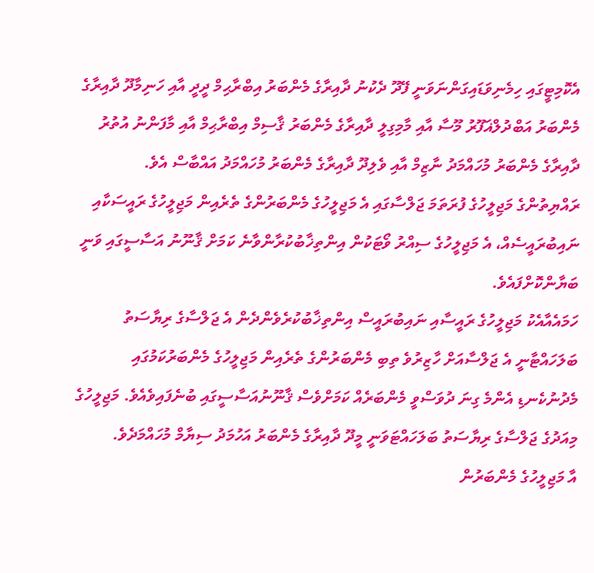އެކޮމިޓީގައި ހިމެނިވަޑައިގަންނަވަނީ ފޭދޫ ދެކުނު ދާއިރާގެ މެންބަރު އިބްރާޙިމް ދީދީ އާއި ހަނިމާދޫ ދާއިރާގެ މެންބަރު އަބްދުލްޣަފޫރު މޫސާ އާއި މާމިގިލީ ދާއިރާގެ މެންބަރު ޤާސިމް އިބްރާޙިމް އާއި މާފަންނު އުތުރު ދާއިރާގެ މެންބަރު މުހައްމަދު ނާޒިމް އާއި ވެލިދޫ ދާއިރާގެ މެންބަރު މުހައްމަދު އައްބާސް އެވެ.
ރައްޔިތުންގެ މަޖިލީހުގެ ފުރަތަމަ ޖަލްސާގައި އެ މަޖިލީހުގެ މެންބަރުންގެ ތެރެއިން މަޖިލީހުގެ ރައީސަކާއި ނައިބުރައީސެއް، އެ މަޖިލީހުގެ ސިއްރު ވޯޓަކުން އިންތިޚާބުކުރާންވާނެ ކަމަށް ޤާނޫނު އަސާސީގައި ވަނީ ބަޔާންކޮށްފައެވެ.
ހަމައެއާއެކު މަޖިލީހުގެ ރައީސާއި ނައިބުރައީސް އިންތިޚާބުކުރެވެންދެން އެ ޖަލްސާގެ ރިޔާސަތު ބަލަހައްޓާނީ އެ ޖަލްސާއަށް ހާޒިރުވެ ތިބި މެންބަރުންގެ ތެރެއިން މަޖިލީހުގެ މެންބަރުކަމުގައި މެދުނުކެނޑި އެންމެ ގިނަ ދުވަސްވީ މެންބަރެއް ކަމަށްވެސް ޤާނޫނުއަސާސީގައި ބުނެފައިވެއެވެ. މަޖިލީހުގެ މިއަދުގެ ޖަލްސާގެ ރިޔާސަތު ބަލަހައްޓަވަނީ މީދޫ ދާއިރާގެ މެންބަރު އަހުމަދު ސިޔާމް މުހައްމަދެވެ.
އާ މަޖިލީހުގެ މެންބަރުން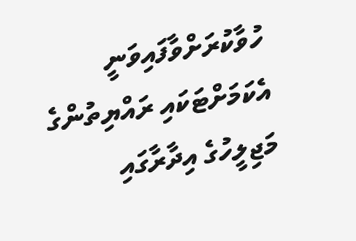ހުވާކުރަށްވާފައިވަނީ އެކަމަށްޓަކައި ރައްޔިތުންގެ މަޖިލީހުގެ އިދާރާގައި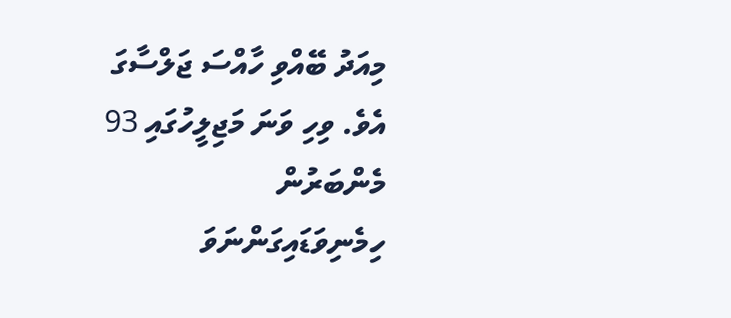މިއަދު ބޭއްވި ހާއްސަ ޖަލްސާގަ އެވެ. ވިހި ވަނަ މަޖިލީހުގައި 93 މެންބަރުން ހިމެނިވަޑައިގަންނަވަ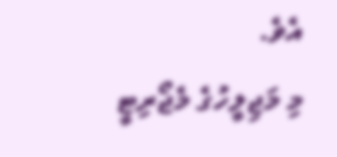އެވެ.
މި މަޖިލީހުގެ މެޖޯރިޓީ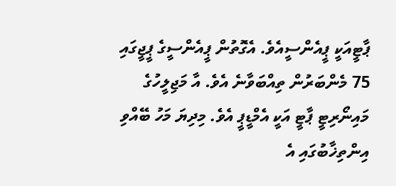ޕާޓީއަކީ ޕީއެންސީއެވެ. އެގޮތުން ޕީއެންސީގެ ޕީޖީގައި 75 މެންބަރުން ތިއްބަވާނެ އެވެ. އާ މަޖިލީހުގެ މައިނޯރިޓީ ޕާޓީ އަކީ އެމްޑީޕީ އެވެ. މިދިޔަ މަހު ބޭއްވި އިންތިޚާބުގައި އެ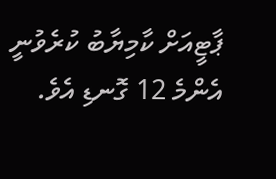ޕާޓީއަށް ކާމިޔާބު ކުރެވުނީ އެންމެ 12 ގޮނޑި އެވެ.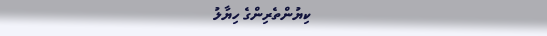ކިޔުންތެރިންގެ ހިޔާލު